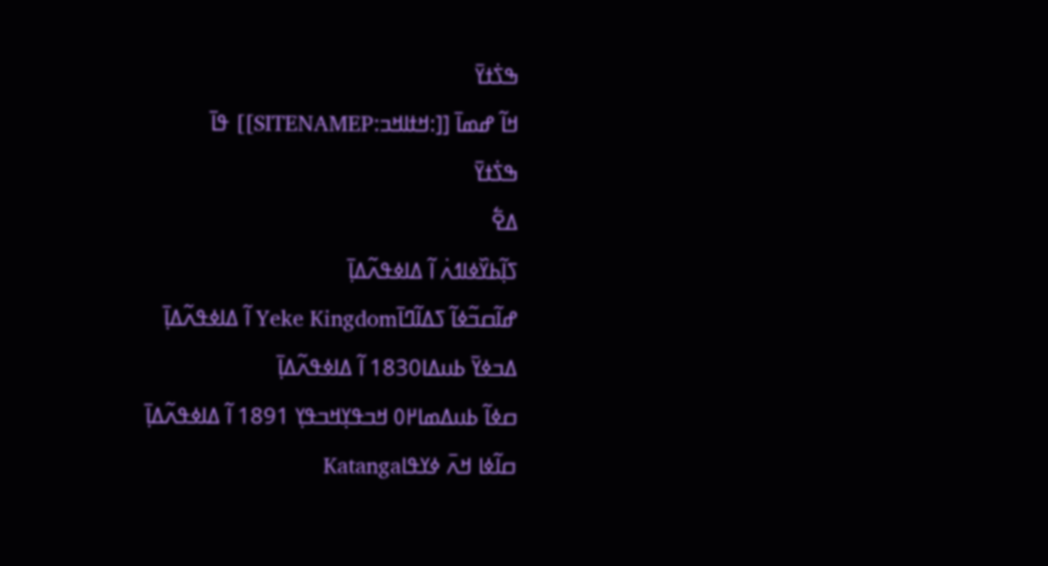ߒߖ߭ߙߌ߫
ߞߊ߬ ߝߘߊ߫ [[:ߞߙߊߞߏ:SITENAMEP]] ߟߊ߫
ߒߖ߭ߙߌ߫
ߡߐ߱
ߖߊ߲߬ߕߌ߰ߦߊߗߍ߭ ߊ߬ ߡߊߦߟߍ߬ߡߊ߲߫
ߝߊ߬ߛߏ߬ߦߊ߬ ߖߡߊ߬ߣߊ߫Yeke Kingdom ߊ߬ ߡߊߦߟߍ߬ߡߊ߲߫
ߡߏߦߌ߫ ߕߎߡߊ1830 ߊ߬ ߡߊߦߟߍ߬ߡߊ߲߫
ߛߦߊ߬ ߕߎߡߘߊ߂߀ ߞߏߟߌ߲ߞߏߟߌ߲ 1891 ߊ߬ ߡߊߦߟߍ߬ߡߊ߲߫
ߛߊ߬ߦߊ ߞߍ߫ ߦߌߟߊKatanga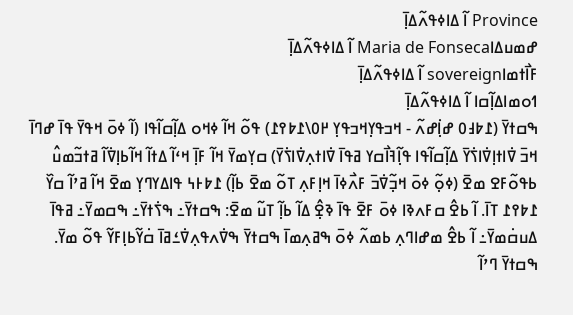Province ߊ߬ ߡߊߦߟߍ߬ߡߊ߲߫
ߝߘߎߡߊMaria de Fonseca ߊ߬ ߡߊߦߟߍ߬ߡߊ߲߫
ߓߊ߯ߙߘߊsovereign ߊ߬ ߡߊߦߟߍ߬ߡߊ߲߫
ߗߋߘߊߡߊ߲߬ߛߊ ߊ߬ ߡߊߦߟߍ߬ߡߊ߲߫
ߒߛߙߌ߫ (߁߈߃߀ ߝߊ߲߭ߝߍ߬ - ߞߏߟߌ߲ߞߏߟߌ߲ ߂߀\߁߈߉߁) ߟߋ߬ ߞߊ߬ ߦߞߋ ߡߊ߲߬ߛߊ߬ߟߊ (ߊ߬ ߦߋ߫ ߞߟߌ߫ ߟߊ߫ ߝߣߊ߫ ߞߏ߫ ߜ߭ߊߙߊ߲ߜ߭ߊߖ߭ߌ߫ ߡߊ߲߬ߛߊ߬ߟߊ ߟߊ߲߬ߔߊ߯ߛߌ ߥߟߊ߫ ߜ߭ߊߙߍ߲ߜ߭ߊߖ߭ߌ߫) ߛߌ߲ߘߌ߫ ߞߊ߬ ߓߊ߲߫ ߞߵߊ߬ ߡߙߊ߬ ߞߊ߬ߕߊ߲ߜ߭ߊ߬ ߥߙߏ߬ߘߎ߮ ߕߟߋ߬ߓߐ ߘߐ߫ (ߦߋ߲߬ ߦߋ߫ ߞߏ߲߬ߜ߭ߏ߫ ߓߍ߯ߦߊ߫ ߞߊ߲ߓߍ߲ ߠߋ߬ ߘߐ߫ ߕߊ߲߬) ߁߈߅߆ ߟߊߡߌߣߌ߲ ߘߐ߫ ߞߊ߬ ߥߴߊ߬ ߛߌ߰ ߁߈߉߁ ߠߊ߫. ߊ߬ ߕߐ߮ ߛߓߍߢߊ ߦߋ߫ ߓߐ߫ ߟߊ߫ ߢߐ߲߮ ߡߊ߬ ߕߊ߲߬ ߠߎ߬ ߘߐ߫: ߒߛߙߌ߫߸ ߒߖ߭ߙߌ߫߸ ߒߛߘߌ߫߸ ߥߟߊ߫ ߡߎߛ߭ߘߌ߫߸ ߊ߬ ߕߐ߮ ߘߝߊߣߍ߲ ߕߘߍ߬ ߦߋ߫ ߒߥߍ߲ߘߊ߫ ߒߛߙߌ߫ ߒߜ߭ߍߟߍ߲ߜ߭ߑߥߊ߫ ߛ߭ߌ߬ߕߊ߲ߓߌ߬ ߟߋ߬ ߘߌ߫.
ߒߛߙߌ߫ ߣߴߊ߬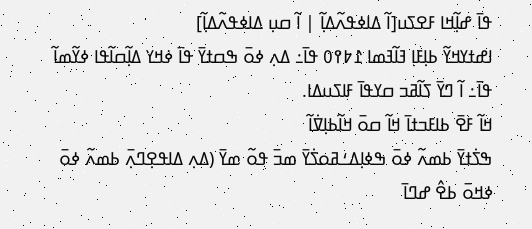ߟߊ߫ ߝߊ߲߬ߞߊ ߓߐߖߎ[ߊ߬ ߡߊߦߟߍ߬ߡߊ߲߬ | ߊ߬ ߛߎ߲ ߡߊߦߟߍ߬ߡߊ߲߬]
ߊߝߙߌߞߌ߬ ߕߊ߲ߓߊ߲ ߔߊ߬ߔߘߊ ߁߈߉߀ ߟߊ߫߸ ߡߍ߲ ߦߋ߫ ߒߛߙߌ߫ ߟߊ߫ ߦߞߌ ߡߊ߲߬ߛߊ߬ߟߊ ߦߌ߬ߘߊ߬ ߟߊ߫߸ ߊ߬ ߣߌ߫ ߖߊ߬ߥߏ ߛߌߟߊ߫ ߓߊߖߎߡߊ.
ߞߊ߬ ߓߐ߫ ߕߊߓߏߙߊ߫ ߞߊ߬ ߛߋ߫ ߞߊ߬ߕߊ߲ߜ߭ߊ߬
ߒߖ߭ߙߌ߫ ߕߘߍ߬ ߦߋ߫ ߒߦߊ߲ߡߑߥߋߖ߭ߌ߫ ߘߏ߫ ߟߋ߬ ߘߌ߫ (ߡߍ߲ ߡߊߟߐ߲ߣߍ߲߫ ߕߘߍ߬ ߦߋ߫ ߦߞߋ߫ ߕߐ߮ ߝߣߊ߫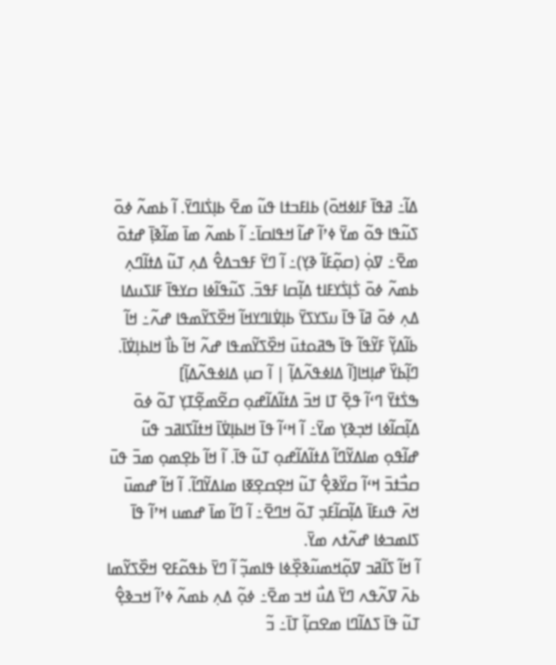ߡߊ߬߸ ߥߟߊ߫ ߓߊߦߞߋ߫) ߕߊߓߏߙߊ ߟߎ߬ ߘߐ߫ ߕߊ߲ߖ߭ߊߣߌ߫. ߊ߬ ߕߘߍ߬ ߦߋ߫ ߖߎ߬ߟߊ ߟߋ߬ ߘߌ߫ ߦߴߊ߬ ߝߊ߬ ߞߟߊߛߊ߫߸ ߊ߬ ߕߘߍ߬ ߘߊ߫ ߘߊ߬ߢߊ߲߫ ߝߙߋ߫ ߘߐ߫߸ ߜߋ߲߭ (ߛߋ߲߬ߓߊ߬ ߢߌ߲)߸ ߊ߬ ߣߌ߫ ߓߟߏߡߐ߮ ߡߍ߲ ߠߎ߬ ߡߙߊ߬ߣߍ߲ ߕߘߍ߬ ߦߋ߫ ߖ߭ߊ߲ߖ߭ߌߓߊߙ ߡߊ߲߬ߛߊ ߓߟߏ߫. ߖߎ߬ߟߊ߬ߦߊ ߛߌߟߊ߫ ߓߊߖߎߡߊ ߡߍ߲ ߦߋ߫ ߥߊ߫ ߟߊ߫ ߎߖߌߖߌ߫ ߕߊ߲ߜ߭ߊߣߌߞߊ߬ ߞߐ߰ߖߌ߬ߘߟߊ ߝߍ߬߸ ߞߊ߬ ߕߊ߬ߡߌ߲߬ ߓߌ߬ߟߊ߬ ߟߊ߫ ߒߥߋߙߎ߫ ߞߐ߰ߖߌ߬ߘߟߊ ߝߍ߬ ߞߊ߬ ߕߊ߯ ߞߊߕߊ߲ߜ߭ߊ߫.
ߣߊ߲߬ߕߌ߰ ߝߊ߲ߞߊ[ߊ߬ ߡߊߦߟߍ߬ߡߊ߲߬ | ߊ߬ ߛߎ߲ ߡߊߦߟߍ߬ߡߊ߲߬]
ߒߖ߭ߙߌ߫ ߣߵߊ߬ ߟߐ߲߫ ߠߊ ߞߏ߫ ߡߙߊ߬ߡߊ߬ߝߋ߲ ߛߐ߬ߘߐ߲߬ߠߌ߲ ߠߋ߬ ߦߋ߫ ߡߊ߲߬ߛߊ߬ߦߊ ߞߏ߲ߢߌ߲ ߘߌ߫߸ ߊ߬ ߞߵߊ߬ ߟߊ߫ ߞߊߕߊ߲ߜ߭ߊ߫ ߞߙߊ߬ߖߊߥߏ ߟߎ߬ ߝߊ߬ߟߋ߲ ߘߊߡߌ߬ߣߊ߬ ߡߙߊ߬ߡߊ߬ߝߋ߲ ߠߎ߬ ߟߊ߫. ߊ߬ ߞߊ߬ ߕߐ߲ߘߋ߲ ߘߏ߫ ߟߎ߫ ߛߏ߯ߙߏ߫ ߞߵߊ߬ ߛߌ߰ߢߐ߲߮ ߠߎ߬ ߞߐ߲ߛߐ߲ߧߊ ߘߊߡߌ߬ߣߊ߬. ߊ߬ ߞߊ߬ ߝߘߎ߫ ߞߍ߫ ߟߎߓߊ߫ ߡߊ߲߬ߛߊ߬ߓߏ߲ ߠߋ߬ ߞߣߐ߫߸ ߊ߬ ߣߊ߬ ߘߊ߫ ߝߘߎ ߞߴߊ߬ ߟߊ߫ ߖߊߘߏߦߊ ߝߍ߬ߙߍ ߘߌ߫.
ߊ߬ ߞߊ߬ ߖߊ߬ߥߏ ߜߋ߲߬ߞߘߎ߬ߢߐ߲߰ߦߊ ߟߊߘߏ߲߬ ߊ߬ ߣߌ߫ ߕߟߋ߬ߓߐ ߞߐ߰ߖߌ߬ߘߊ ߕߍ߫ ߜߍ߬ߟߍ ߣߌ߫ ߡߎ߯ ߞߏ ߘߐ߫߸ ߦߋ߲߬ ߡߍ߲ ߕߘߍ߬ ߦߴߊ߬ ߞߏߢߐ߲߮ ߠߎ߬ ߟߊ߫ ߖߡߊ߬ߣߊ ߘߐߛߊ߲߬ ߠߊ߫߸ ߏ߬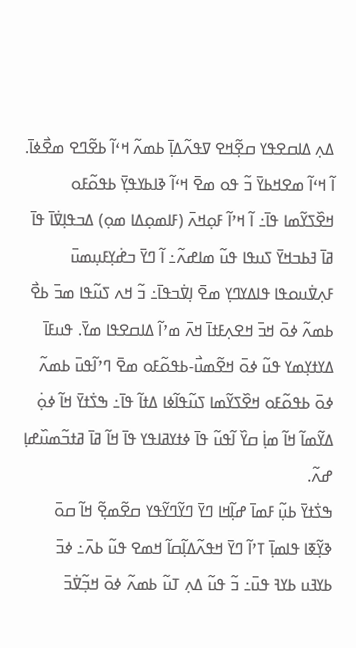ߡߍ߲ ߡߊߛߐߟߌ ߛߐ߲߬ߞߐ ߜߟߍ߬ߡߊ߲߫ ߕߘߍ߬ ߞߵߊ߬ ߕߐ߬ߣߐ ߘߐ߯ߦߊ߫. ߊ߬ ߞߵߊ߬ ߘߐߞߕߌ߫ ߏ߬ ߟߋ ߘߐ߫ ߞߵߊ߬ ߢߊߕߌߟߌ߲߫ ߕߟߋ߬ߓߋ ߞߐ߰ߖߌ߬ߘߊ ߟߊ߫߸ ߊ߬ ߞߴߊ߬ ߓߋ߲ߞߍ߫ (ߓߊߘߋ߲ߡߊ ߘߋ߲) ߡߏߟߊ߲ߜ߭ߊ߫ ߟߊ߫ ߥߊ߫ ߔߕߏߞߌ߫ ߖߎߟߊ ߟߎ߬ ߘߊߝߍ߬߸ ߊ߬ ߣߌ߫ ߏߝ߭ߌ߲ߓߎ߲ߘߎ߫ ߓߍ߲ߜ߭ߎߋߟߊ ߟߊߡߌߣߌ߲ ߘߐ߫ ߊ߲ߜ߭ߏߟߊ߫߸ ߏ߬ ߞߍ ߖߎ߬ߟߊ ߘߏ߫ ߕߐ߯ ߕߘߍ߬ ߦߋ߫ ߞߏ߫ ߞߐߍ߲ߓߙߊ߫ ߞߍ߫ ߘߴߊ߬ ߡߊߛߐߟߊ ߘߌ߫. ߟߎߓߊ߫ ߡߌߙߌ߲ߘߌ ߟߎ߬ ߦߋ߫ ߞߐ߬ߘߎ߯-ߕߟߋ߬ߓߋ ߘߐ߫ ߣߴߊ߬ߟߎ߫ ߕߘߍ߬ ߦߋ߫ ߕߟߋ߬ߓߋ ߞߐ߰ߖߌ߬ߘߊ ߖߎ߬ߟߊ߬ߦߊ ߡߙߊ߬ ߟߊ߫߸ ߒߖ߭ߙߌ߫ ߞߊ߬ ߦߋ߲߭ ߡߌ߬ߘߊ߬ ߞߊ߬ ߘߊ߲߭ ߛߌ߰ ߊ߬ߟߎ߬ ߟߊ߫ ߦߙߌߥߊߟߌ ߟߊ߫ ߞߊ߬ ߥߊ߫ ߥߙߏ߬ߘߎ߰ߝߊ߲ ߝߍ߬.
ߒߖ߭ߙߌ߫ ߕߎ߲߬ ߓߘߊ߫ ߝߊ߲߬ߞߊ ߣߌ߫ ߣߌ߬ߣߌ߬ߟߌ ߛߐ߬ߘߐ߲߬ ߞߊ߬ ߛߋ߫ ߢߌ߲߬ߧߊ ߟߊߘߊ߲߫ ߠߴߊ߬ ߣߌ߫ ߞߟߍ߬ߡߊ߲߬ߛߊ߬ ߞߘߐ ߟߎ߬ ߕߍ߫߸ ߦߏ߫ ߕߌߔߎ ߕߌߔ ߟߎ߫߸ ߏ߬ ߟߎ߬ ߡߍ߲ ߠߎ߬ ߕߘߍ߬ ߦߋ߫ ߞߏ߲߬ߜ߭ߏ߫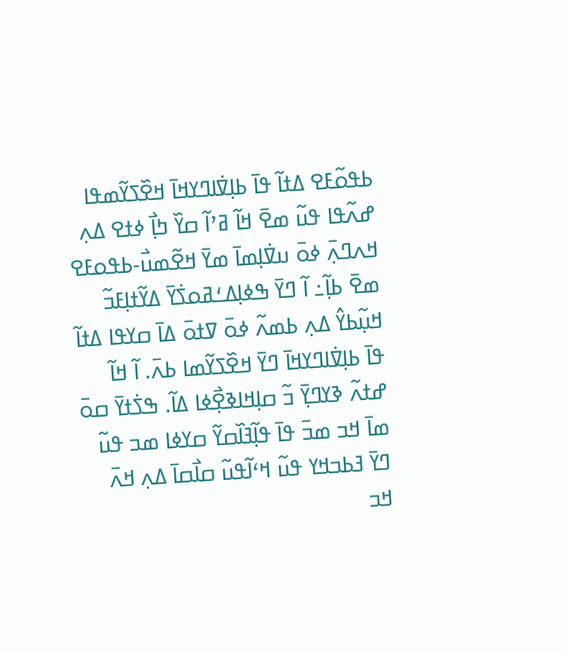ߕߟߋ߬ߓߐ ߡߙߊ߬ ߟߊ߫ ߕߊ߲ߜ߭ߊߣߌߞߊ߫ ߞߐ߰ߖߌ߬ߘߟߊ ߝߍ߬ߟߊ ߟߎ߬ ߘߐ߫ ߞߊ߬ ߥߴߊ߬ ߛߌ߰ ߤߊ߲߯ ߦߙߐ ߡߍ߲ ߞߍߣߍ߲߫ ߦߋ߫ ߎߜ߭ߊ߲ߘߊ߫ ߘߌ߫ ߞߐ߬ߘߎ߯-ߕߟߋߓߐ ߘߐ߫ ߕߊ߲߬߸ ߊ߬ ߣߌ߫ ߒߦߊ߲ߡߑߥߋߖ߭ߌ߫ ߡߌ߬ߙߊ߲ߓߏ߬ ߞߎ߲߬ߕߌ߮ ߡߍ߲ ߕߘߍ߬ ߦߋ߫ ߜߙߋ߫ ߡߊ߫ ߛߌߟߊ ߡߙߊ߬ ߟߊ߫ ߕߊ߲ߜ߭ߊߣߌߞߊ߫ ߣߌ߫ ߞߐ߰ߖߌ߬ߘߊ ߕߍ߫. ߊ߬ ߞߊ߬ ߝߙߍ߬ ߢߌߣߌ߲߫ ߏ߬ ߛߊ߲ߞߊߢߐ߲߯ߦߊ ߡߊ߬. ߒߖ߭ߙߌ߫ ߛߋ߫ ߘߊ߫ ߞߏ ߘߏ߫ ߟߊ߫ ߟߊ߲߬ߔߊ߰ߛߌ߬ ߛߌߦߊ ߘߏ ߟߎ߬ ߣߌ߫ ߔߕߏߞߌ ߟߎ߬ ߞߵߊ߬ߟߎ߬ ߛߊ߯ߛߊ߫ ߡߍ߲ ߞߍ߫ ߞߏ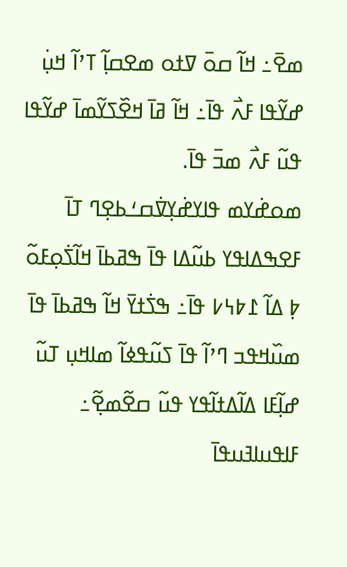ߘߐ߫߸ ߞߊ߬ ߛߋ߫ ߜߙߋ ߘߐߛߊ߲߬ ߠߴߊ߬ ߞߎ߲߭ ߝߌ߬ߟߊ ߓߍ߯ ߟߊ߫߸ ߞߊ߬ ߥߊ߫ ߞߐ߰ߖߌ߬ߘߊ߫ ߝߌ߬ߟߊ ߟߎ߬ ߓߍ߯ ߘߏ߫ ߟߊ߫.
ߘߋߝ߭ߌߘ ߟߊߌߝ߭ߌ߲ߜ߭ߛߑߕߐ߲ߣ ߠߊ߫ ߓߐߒߡߊߟߌ ߕߎ߬ߡߊ ߟߊ߫ ߒߥߕߊ߫ ߞߊ߬ߖ߭ߋ߲ߓߋ߬ ߈߲ ߡߊ߬ ߁߈߆߇ ߟߊ߫߸ ߒߖ߭ߙߌ߫ ߞߊ߬ ߒߥߕߊ߫ ߟߊ߫ ߘߎ߰ߞߟߏ ߣߴߊ߬ ߟߊ߫ ߖߎ߬ߟߦߊ߬ ߘߊߞߎ߲ ߠߎ߬ ߝߊ߲߬ߓߊ ߡߊ߬ߡߙߊ߬ߟߌ ߟߎ߬ ߛߐ߬ߘߐ߲߬߸ ߓߊߟߎߊߔߎߟߊ߫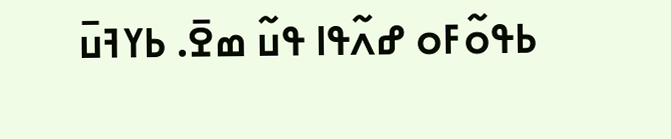ߕߟߋ߬ߓߋ ߝߍ߬ߟߊ ߟߎ߬ ߘߐ߫. ߕߌߔߎ߫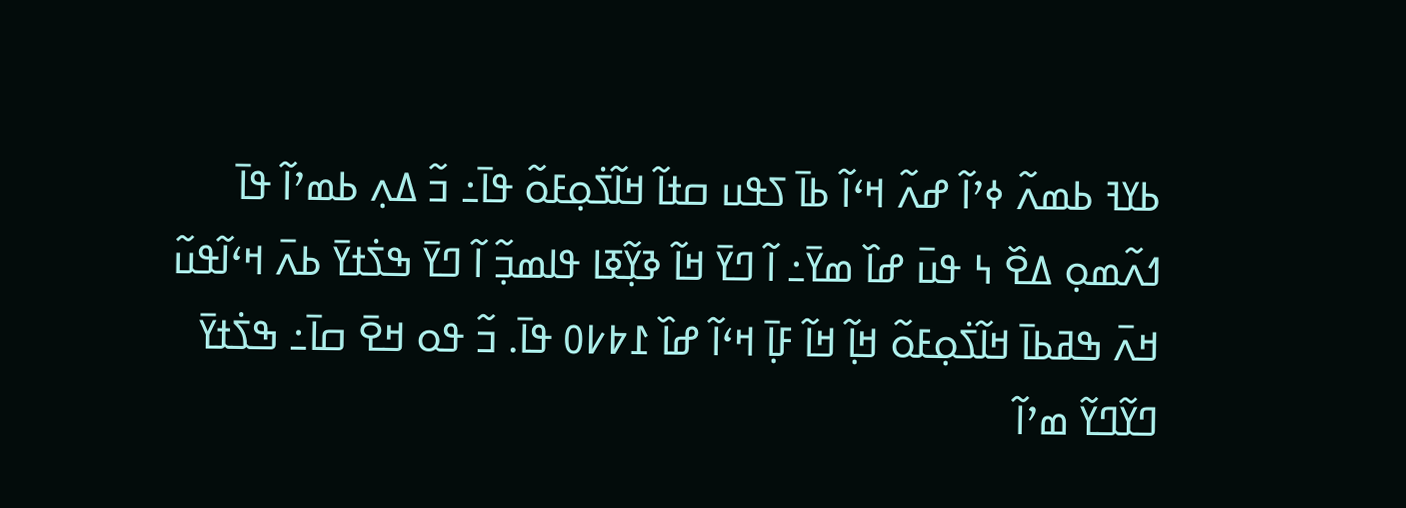ߕߌߔ ߕߘߍ߬ ߦߴߊ߬ ߝߍ߬ ߞߵߊ߬ ߕߊ߫ ߖߟߎ ߛߙߊ߬ ߞߊ߬ߖ߭ߋ߲ߓߋ߬ ߟߊ߫߸ ߏ߬ ߡߍ߲ ߕߘߴߊ߬ ߟߊ߫ ߗߍ߬ߘߋ߲ ߡߐ߰ ߆ ߟߎ߫ ߝߊ߰ ߘߌ߫߸ ߊ߬ ߣߌ߫ ߞߊ߬ ߢߌ߲߬ߧߊ ߟߊߘߏ߲߬ ߊ߬ ߣߌ߫ ߒߖ߭ߙߌ߫ ߕߍ߫ ߞߵߊ߬ߟߎ߬ ߞߍ߫ ߒߥߕߊ߫ ߞߊ߬ߖ߭ߋ߲ߓߋ߬ ߞߊ߲߬ ߞߊ߬ ߓߊ߲߫ ߞߵߊ߬ ߝߊ߰ ߁߈߇߀ ߟߊ߫. ߏ߬ ߟߋ ߞߐ߫ ߛߊ߫߸ ߒߖ߭ߙߌ߫ ߣߌ߬ߣߌ߬ ߘߴߊ߬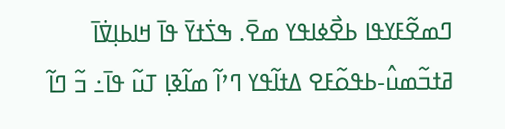ߣߘߐ߬ߓߌߟߊ ߕߐ߯ߦߊߟߌ ߘߐ߫. ߒߖ߭ߙߌ߫ ߟߊ߫ ߞߊߕߊ߲ߜ߭ߊ߫ ߥߙߏ߬ߘߎ߮-ߕߟߋ߬ߓߐ ߡߙߊ߬ߟߌ ߣߴߊ߬ ߘߊ߬ߢߊ߲ ߠߎ߬ ߟߊ߫߸ ߏ߬ ߣߊ߬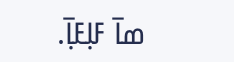ߘߊ߫ ߓߊ߲ߓߊ߲߫.